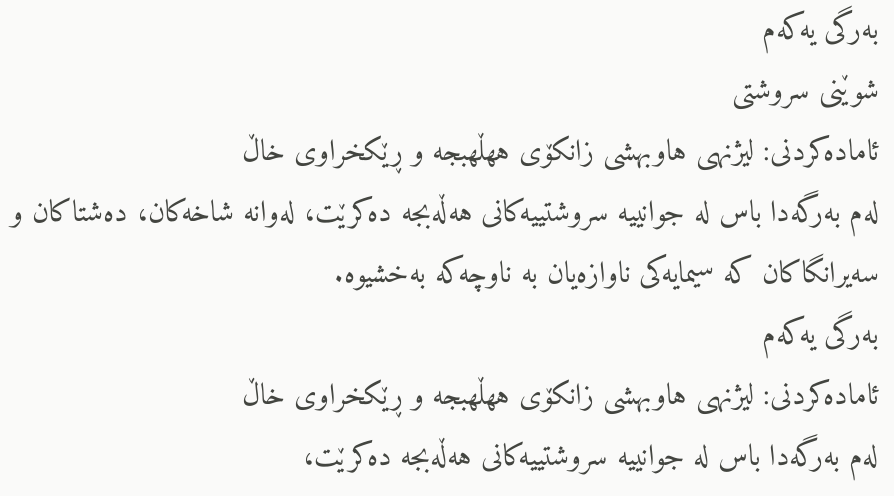بەرگی یەکەم
شوێنی سروشتی
ئامادەکردنی: لیژنهی هاوبهشی زانكۆی ههڵهبجه و ڕێكخراوی خاڵ
لەم بەرگەدا باس لە جوانییە سروشتییەکانی هەڵەبجە دەکرێت، لەوانە شاخەکان، دەشتاکان و سەیرانگاکان کە سیمایەکی ناوازەیان بە ناوچەکە بەخشیوە.
بەرگی یەکەم
ئامادەکردنی: لیژنهی هاوبهشی زانكۆی ههڵهبجه و ڕێكخراوی خاڵ
لەم بەرگەدا باس لە جوانییە سروشتییەکانی هەڵەبجە دەکرێت،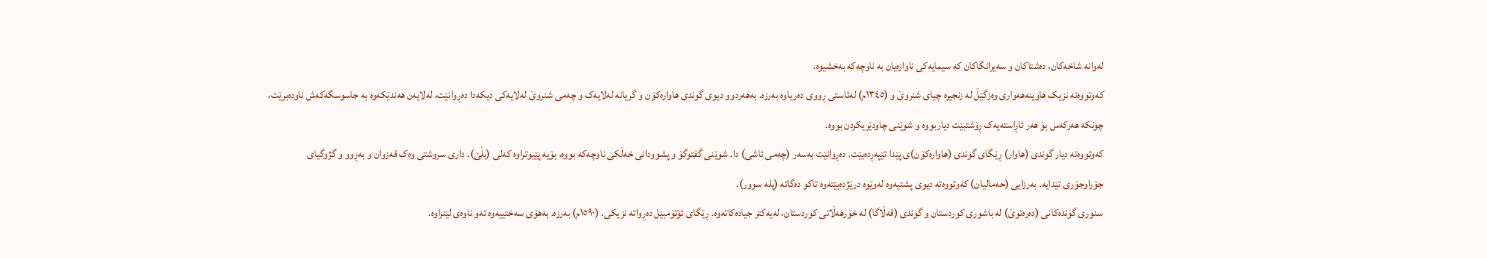لەوانە شاخەکان، دەشتاکان و سەیرانگاکان کە سیمایەکی ناوازەیان بە ناوچەکە بەخشیوە.
کەوتووەتە نزیک هاوینەهەواری وەزگێڵ لە زنجیرە چیای شنروێ و (١٣٤٥م) لەئاستى ڕووى دەرياوه بەرزه. بەهەردوو دیوی گوندی هاوارەکۆن و گریانە لەلایەک و چەمی شنروێ لەلایەکی دیکەدا دەڕوانێت، لەلایەن هەندێکەوە بە جاسوسگەکەش ناودەبرێت، چونکە هەرکەس بۆ هەر ئاڕاستەیەک ڕۆشتبێت دیاربووە و شوێنی چاودێریکردن بووە.
کەوتووەتە دیار گوندی (هاوار) ڕێگای گوندی (هاوارەکۆن)ی پێدا تێپەڕدەبێت. دەڕوانێت بەسەر (چەمی ئاشی) دا. شوێنی گفتوگۆ و پشوودانی خەڵکی ناوچەکە بووە، بۆیە پێیوتراوە کەلی (بڵێ). داری سروشتی وەک قەزوان و بەڕوو و گژوگیای جۆراوجۆری تێدایە. بەرزایی (حەمالیان) کەوتووەتە دیوی پشتیەوە لەوێوە درێژدەبێتەوە تاکو دەگاتە (پلە سوور).
سنوری گوندەکانی (دەرەتوێ) لە باشوری کوردستان و گوندی (قەڵاگا) لە خۆرهەڵاتی کوردستان، لەیەکتر جیادەکاتەوە. ڕێگای ئۆتۆمبێل دەڕواتە نزیکی. (١٥٩٠م) بەرزە. بەهۆی سەختییەوە ئەو ناوەی لێنراوە.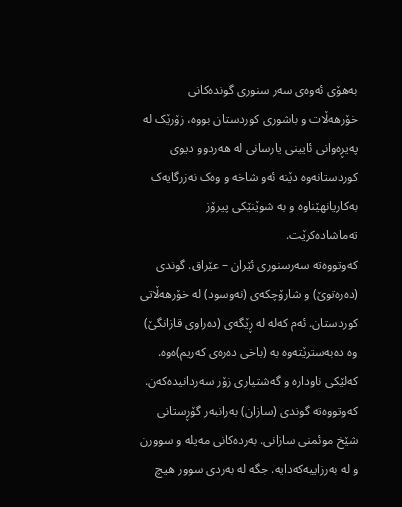بەهۆی ئەوەی سەر سنوری گوندەکانی خۆرهەڵات و باشوری کوردستان بووە، زۆرێک لە پەیڕەوانی ئایینی یارسانی لە هەردوو دیوی کوردستانەوە دێنە ئەو شاخە و وەک نەزرگایەک بەکاریانهێناوە و بە شوێنێکی پیرۆز تەماشادەکرێت.
کەوتووەتە سەرسنوری ئێران – عێراق. گوندی (دەرەتوێ) و شارۆچکەی (نەوسود) لە خۆرهەڵاتی کوردستان. ئەم کەلە لە ڕێگەی (دەراوی قازانگێ) وە دەبەسترێتەوە بە (باخی دەرەی کەریم)ەوە. کەلێکی ناودارە و گەشتیاری زۆر سەردانیدەکەن.
کەوتووەتە گوندی (سازان) بەرانبەر گۆڕستانی شێخ موئمنی سازانی. بەردەکانی مەیلە و سوورن و لە بەرزاییەکەدایە. جگە لە بەردی سوور هیچ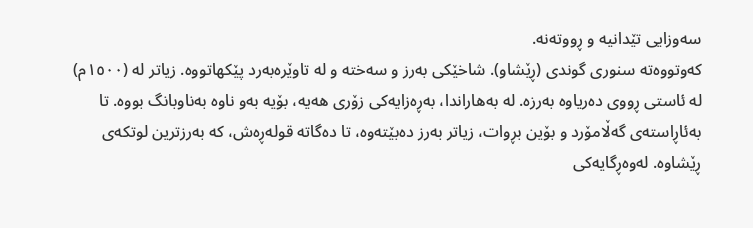سەوزایی تێدانیە و ڕووتەنە.
کەوتووەتە سنوری گوندی (ڕێشاو). شاخێکی بەرز و سەختە و لە تاوێرەبەرد پێکهاتووە. زیاتر لە (١٥٠٠م) لە ئاستی ڕووی دەریاوە بەرزە. لە بەهاراندا، بەڕەزایەکی زۆری هەیە، بۆیە بەو ناوە بەناوبانگ بووە. تا بەئاڕاستەی گەڵامۆرد و بۆین بڕوات، زیاتر بەرز دەبێتەوە، تا دەگاتە قولەڕەش، کە بەرزترین لوتکەی ڕێشاوە. لەوەڕگایەکی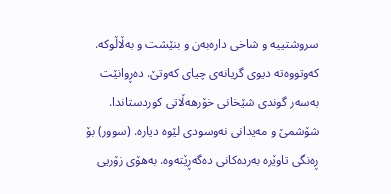سروشتییە و شاخی دارەبەن و بنێشت و بەڵاڵوکە.
کەوتووەتە دیوی گریانەی چیای کەوتێ. دەڕوانێت بەسەر گوندی شێخانی خۆرهەڵاتی کوردستاندا. شۆشمێ و مەیدانی نەوسودی لێوە دیارە. (سوور) بۆ ڕەنگی تاوێرە بەردەکانی دەگەڕێتەوە. بەهۆی زۆریی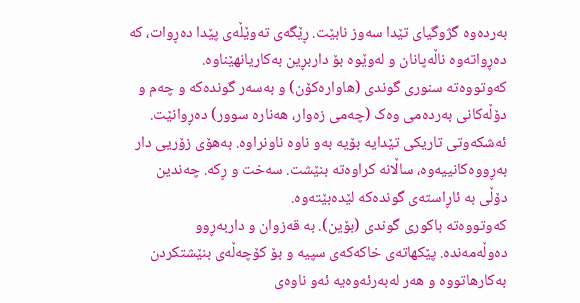بەردەوە گژوگیای تێدا سەوز نابێت. ڕێگەی تەوێڵەی پێدا دەڕوات، کە دەڕواتەوە ناڵەپانان و لەوێوە بۆ داربڕین بەکاریانهێناوە.
کەوتووەتە سنوری گوندی (هاوارەکۆن) و بەسەر گوندەکە و چەم و دۆڵەکانی بەردەمی وەک (چەمی زەوار، هەنارە سوور) دەڕوانێت. ئەشکەوتی تاریکی تێدایە بۆیە بەو ناوە ناونراوە. بەهۆی زۆریی دار بەڕووەکانییەوە، ساڵانە کراوەتە بنێشت. سەخت و ڕکە. چەندین دۆڵی بە ئاڕاستەی گوندەکە لێدەبێتەوە.
کەوتووەتە باکوری گوندی (بۆین). بە قەزوان و داربەڕوو دەوڵەمەندە. پێکهاتەی خاکەکەی سپیە و بۆ کۆچەڵەی بنێشتکردن بەکارهاتووە و هەر لەبەرئەوەیە ئەو ناوەی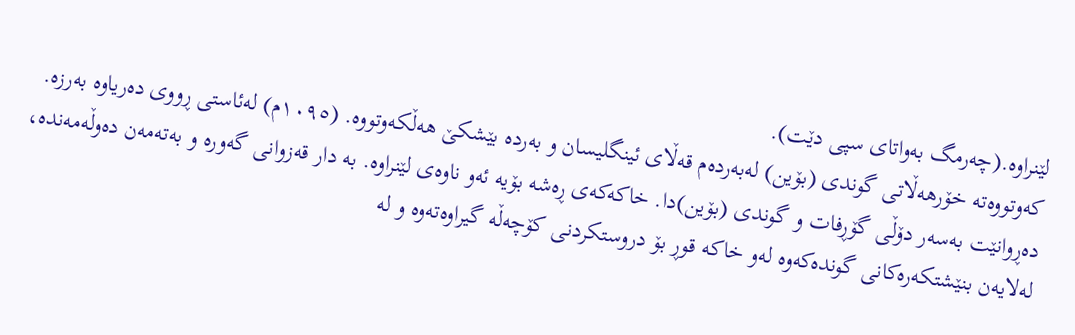لێنراوە.(چەرمگ بەواتای سپی دێت).
کەوتووەتە خۆرهەڵاتی گوندی (بۆین) لەبەردەم قەڵای ئینگلیسان و بەردە بێشکێ هەڵکەوتووە. (١٠٩٥م) لەئاستى ڕووى دەرياوه بەرزە. دەڕوانێت بەسەر دۆڵی گۆڕفات و گوندی (بۆین)دا. خاکەکەی ڕەشە بۆیە ئەو ناوەی لێنراوە. بە دار قەزوانی گەورە و بەتەمەن دەوڵەمەندە، لەلایەن بنێشتکەرەکانی گوندەکەوە لەو خاکە قوڕ بۆ دروستکردنی کۆچەڵە گیراوەتەوە و لە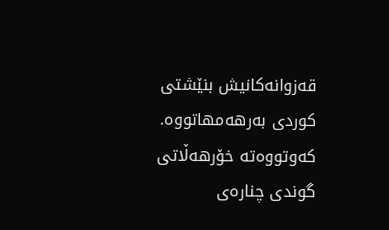قەزوانەکانیش بنێشتی کوردی بەرهەمهاتووە.
کەوتووەتە خۆرهەڵاتی گوندی چنارەی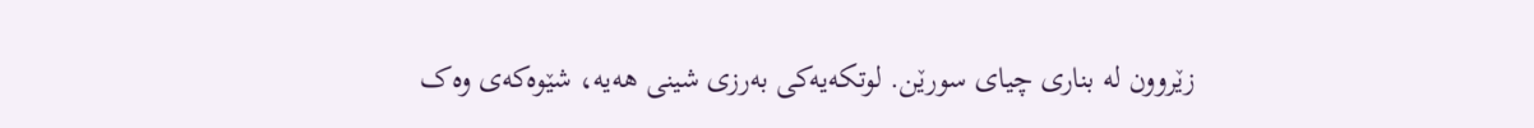زێروون لە بناری چیای سورێن. لوتکەیەکی بەرزی شینی هەیە، شێوەکەی وەک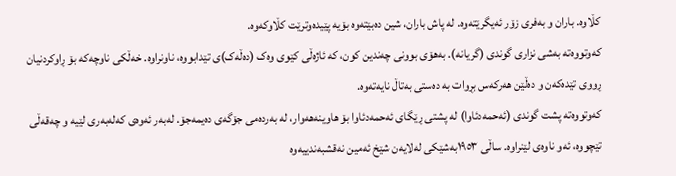کڵاوە. باران و بەفری زۆر ئەیگرێتەوە. لە پاش باران، شین دەبێتەوە بۆیە پێیدەوترێت کڵاوکەوە.
کەوتووەتە بەشی نزاری گوندی (گریانە). بەهۆی بوونی چەندین کون، کە ئاژەڵی کێوی وەک (دەڵەک)ی تێدابووە، ناونراوە. خەڵکی ناوچەکە بۆ ڕاوکردنیان ڕووی تێدەکەن و دەڵێن هەرکەس بڕوات بە دەستی بەتاڵ نایەتەوە.
کەوتووەتە پشت گوندی (ئەحمەدئاوا) لە پشتی ڕێگای ئەحمەدئاوا بۆ هاوینەهەوار، لە بەردەمی جۆگەی دەیمەجۆ. لەبەر ئەوەی کەلەبەری لێیە و چەقەڵی تێچووە، ئەو ناوەی لێنراوە. ساڵی ١٩٥٣بەشێکی لەلایەن شێخ ئەمین نەقشبەندییەوە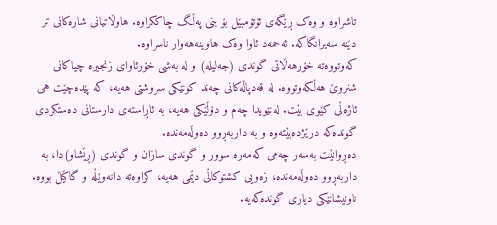تاشراوە و وەک ڕێگەی ئۆتۆمبێل بۆ بنی پەڵگ چاککراوە. هاوڵاتیانی شارەکانی تر دێنە سەیرانگاکە. ئەحمەد ئاوا وەک هاوینەهەوار ناسراوە.
کەوتووەتە خۆرهەڵاتی گوندی (جەلیلە) و لە بەشی خۆرئاوای زنجیرە چیاکانی شنروێ هەڵکەوتووە. لە قەدپاڵەکانی چەند کونێکی سروشتی هەیە، کە پێدەچێت هی ئاژەڵی کێوی بێت. لەنێویدا چەم و دۆڵێکی هەیە، بە ئاڕاستەی دارستانی دەستکردی گوندەکە درێژدەبێتەوە و بە داربەڕوو دەوڵەمەندە.
دەڕوانێت بەسەر چەمی کەمەرە سوور و گوندی سازان و گوندی (ڕێشاو)دا، بە داربەڕوو دەوڵەمەندە، زەویی کشتوکاڵی دێمی هەیە، کراوەتە دانەوێڵە و گاکێڵ بووە. ناونیشانێکی دیاری گوندەکەیە.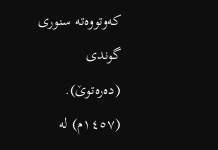کەوتووەتە سنوری گوندی (دەرەتوێ). (١٤٥٧م) لە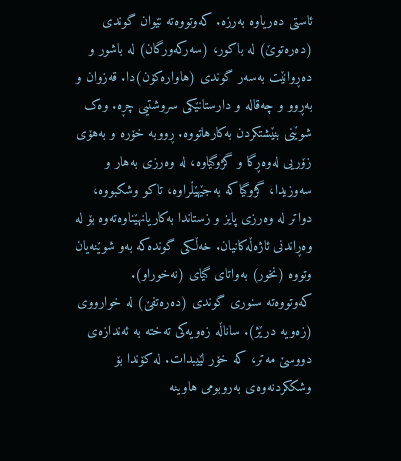ئاستی دەریاوە بەرزە. کەوتووەتە نێوان گوندی (دەرەتوێ) لە باکور، (سەرکەورگان) لە باشور و دەڕوانێت بەسەر گوندی (هاوارەکۆن)دا. قەزوان و بەڕوو و چەقالە و دارستانێکی سروشتیی چڕە. وەک شوێنی بنێشتکردن بەکارهاتووە. ڕووبە خۆرە و بەهۆی زۆریی لەوەڕگا و گژوگیاوە، لە وەرزی بەهار و سەوزیدا، گژوگیاکە بەجێهێڵراوە، تاکو وشکبووە، دواتر لە وەرزی پایز و زستاندا بەکاریانهێناوەتەوە بۆ لە وەڕاندنی ئاژەڵەکانیان. خەڵکی گوندەکە بەو شوێنەیان وتووە (نخور) بەواتای گیای (نەخوراو).
کەوتووەتە سنوری گوندی (دەرەتفێ) لە خوارووی (زەویە درێژ). ساناڵە زەویەکی تەختە بە ئەندازەی دووسێ مەتر، کە خۆر لێیبدات. لە کۆندا بۆ وشککردنەوەی بەروبومی هاوینە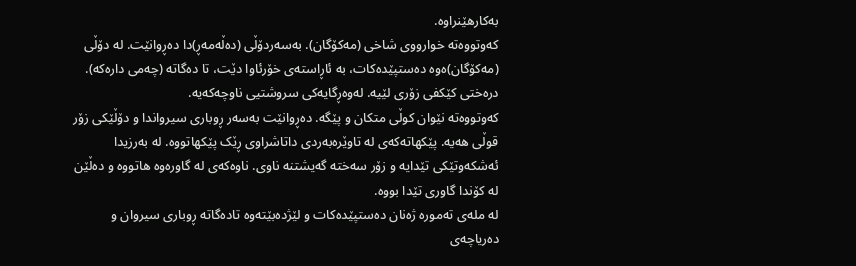بەکارهێنراوە.
کەوتووەتە خوارووی شاخی (مەکۆگان). بەسەردۆڵی (دەڵەمەڕ)دا دەڕوانێت. لە دۆڵی (مەکۆگان)ەوە دەستپێدەکات، بە ئاڕاستەی خۆرئاوا دێت، تا دەگاتە (چەمی دارەکە). درەختی کێکفی زۆری لێیە. لەوەڕگایەکی سروشتیی ناوچەکەیە.
کەوتووەتە نێوان کوڵی متکان و پێگە. دەڕوانێت بەسەر ڕوباری سیرواندا و دۆڵێکی زۆر قوڵی هەیە. پێکهاتەکەی لە تاوێرەبەردی داتاشراوی ڕێک پێکهاتووە. لە بەرزیدا ئەشکەوتێکی تێدایە و زۆر سەختە گەیشتنە ناوی. ناوەکەی لە گاورەوە هاتووە و دەڵێن لە کۆندا گاوری تێدا بووە.
لە ملەی تەمورە ژەنان دەستپێدەکات و لێژدەبێتەوە تادەگاتە ڕوباری سیروان و دەریاچەی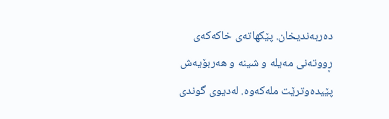دەربەندیخان. پێکهاتەی خاکەکەی ڕووتەنی مەیلە و شینە و هەربۆیەش پێیدەوترێت ملەکەوە. لەدیوی گوندی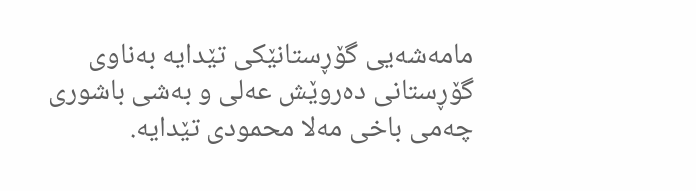مامەشەیی گۆڕستانێکی تێدایە بەناوی گۆڕستانی دەروێش عەلی و بەشی باشوری چەمی باخی مەلا محمودی تێدایە.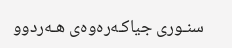سنـوری جیاکـەرەوەی هـەردوو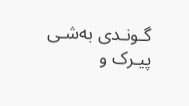گـونـدی بەشـی پیـرک و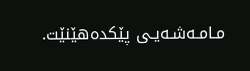مـامـەشـەیـی پێکدەهێنێت.